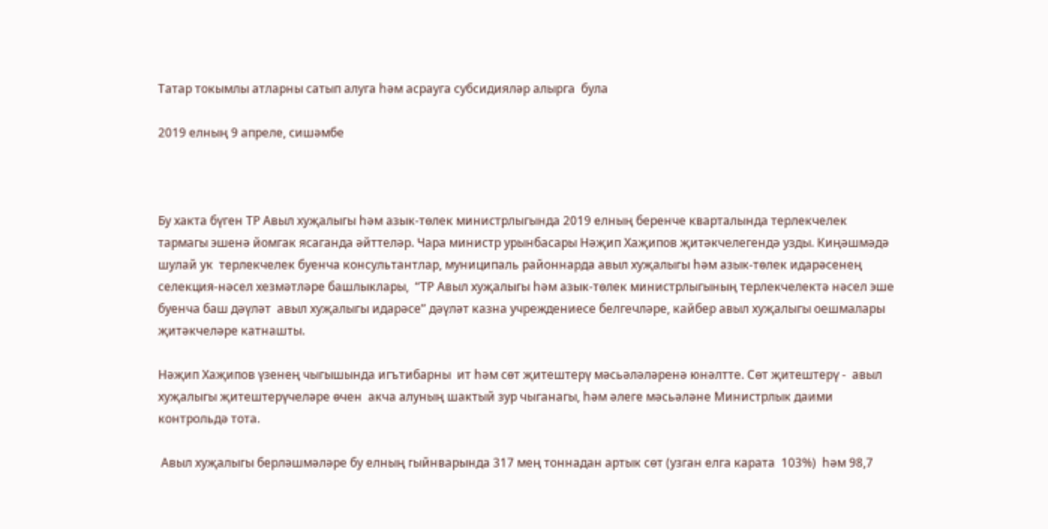Татар токымлы атларны сатып алуга һәм асрауга субсидияләр алырга  була

2019 елның 9 апреле, сишәмбе



Бу хакта бүген ТР Авыл хуҗалыгы һәм азык-төлек министрлыгында 2019 елның беренче кварталында терлекчелек тармагы эшенә йомгак ясаганда әйттеләр. Чара министр урынбасары Нәҗип Хаҗипов җитәкчелегендә узды. Киңәшмәдә шулай ук  терлекчелек буенча консультантлар, муниципаль районнарда авыл хуҗалыгы һәм азык-төлек идарәсенең селекция-нәсел хезмәтләре башлыклары,  “ТР Авыл хуҗалыгы һәм азык-төлек министрлыгының терлекчелектә нәсел эше буенча баш дәүләт  авыл хуҗалыгы идарәсе” дәүләт казна учреждениесе белгечләре, кайбер авыл хуҗалыгы оешмалары җитәкчеләре катнашты.

Нәҗип Хаҗипов үзенең чыгышында игътибарны  ит һәм сөт җитештерү мәсьәләләренә юнәлтте. Сөт җитештерү -  авыл хуҗалыгы җитештерүчеләре өчен  акча алуның шактый зур чыганагы, һәм әлеге мәсьәләне Министрлык даими контрольдә тота.

 Авыл хуҗалыгы берләшмәләре бу елның гыйнварында 317 мең тоннадан артык сөт (узган елга карата  103%)  һәм 98,7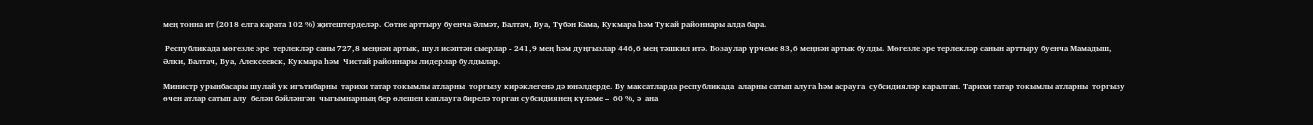мең тонна ит (2018 елга карата 102 %) җитештерделәр. Сөтне арттыру буенча Әлмәт, Балтач, Буа, Түбән Кама, Кукмара һәм Тукай районнары алда бара.

 Республикада мөгезле эре  терлекләр саны 727,8 меңнән артык, шул исәптән сыерлар - 241,9 мең һәм дуңгызлар 446,6 мең тәшкил итә. Бозаулар үрчеме 83,6 меңнән артык булды. Мөгезле эре терлекләр санын арттыру буенча Мамадыш, Әлки, Балтач, Буа, Алексеевск, Кукмара һәм  Чистай районнары лидерлар булдылар.

Министр урынбасары шулай ук игътибарны  тарихи татар токымлы атларны  торгызу кирәклегенә дә юнәлдерде. Бу максатларда республикада  аларны сатып алуга һәм асрауга  субсидияләр каралган. Тарихи татар токымлы атларны  торгызу өчен атлар сатып алу  белән бәйләнгән  чыгымнарның бер өлешен каплауга бирелә торган субсидиянең күләме –  60 %, ә  ана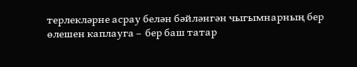терлекләрне асрау белән бәйләнгән чыгымнарның бер өлешен каплауга –  бер баш татар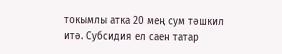токымлы атка 20 мең сум тәшкил итә. Субсидия ел саен татар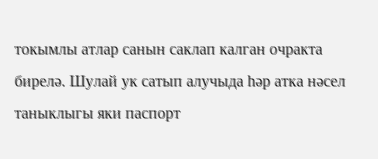токымлы атлар санын саклап калган очракта бирелә. Шулай ук сатып алучыда һәр атка нәсел таныклыгы яки паспорт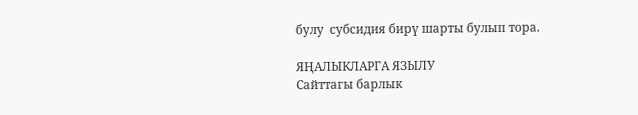булу  субсидия бирү шарты булып тора.

ЯҢАЛЫКЛАРГА ЯЗЫЛУ
Сайттагы барлык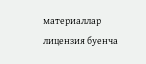материаллар лицензия буенча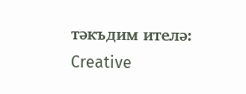тәкъдим ителә:
Creative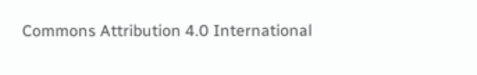Commons Attribution 4.0 International